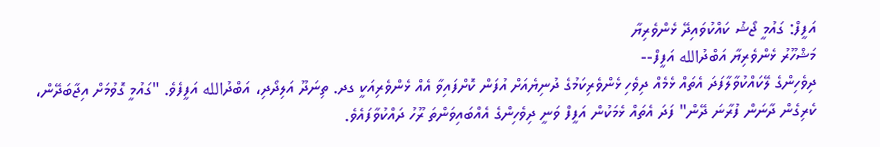އަފީފް: ގައުމީ ޖޯޝު ކައްކުވައިދޭ ޅެންވެރިޔާ
މަޝްހޫރު ޅެންވެރިޔާ އަބްދުالله އަފީފް--
ދިވެހިންގެ ލޭކައްކުވާލާފަދަ އެތައް ޅެމެއް ދިވެހި ޅެންވެރިކަމުގެ ދުނިޔެއަށް އުފަން ކޮށްފައިވާ އެއް ޅެންވެރިއަކީ ގދ. ތިނަދޫ އަލިދޯދި، އަބްދުالله އަފީފެވެ. "ގައުމީ ގޮވުމަށް އިޖާބަދޭން، ކެރިގެން ދާނަން ފުރާނަ ދޭން" ފަދަ އެތައް ޅެމަކުން އަފީފް ވަނީ ދިވެހިންގެ އެއްބައިވަންތަ ރޫހު ދައްކުވާފައެވެ.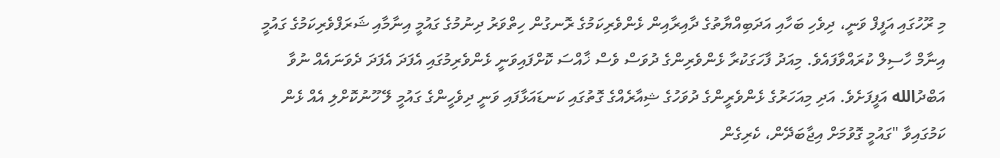މި ރޫހުގައި އަފީފް ވަނީ، ދިވެހި ބަހާއި އަދަބިއްޔާތުގެ ދާއިރާއިން ޅެންވެރިކަމުގެ ރޮނގުން ހިތްވަރު ދިނުމުގެ ގައުމީ އިނާމާއި ޝަރަފްވެރިކަމުގެ ގައުމީ އިނާމް ހާސިލް ކުރައްވާފައެވެ. މިއަދު ފާހަގަކުރާ ޅެންވެރިންގެ ދުވަސް ވެސް ޚާއްސަ ކޮށްފައިވަނީ ޅެންވެރިމުގައި އެފަދަ އެފަދަ ދެވަނައެއް ނުވާ އަބްދުالله އަފީފަށެވެ. އަދި މިއަހަރުގެ ޅެންވެރީންގެ ދުވަހުގެ ޝިއާރެއްގެ ގޮތުގައި ކަނޑައަޅާފައި ވަނީ ދިވެހީންގެ ގައުމީ ލޭ ހޫނުކޮށްލި އެއް ޅެން ކަމުގައިވާ "ގައުމީ ގޮވުމަށް އިޖާބަދޭން، ކެރިގެން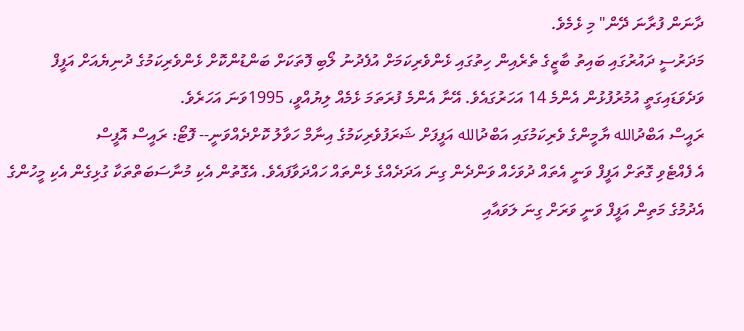ދާނަން ފުރާނަ ދޭން" މި ޅެމެވެ.
މަދަރުސީ ދައުރުގައި ބައިތު ބާޒީގެ ތެރެއިން ހިތުގައި ޅެންވެރިކަމަށް އުފެދުނު ލޯބި ފޮތަކަށް ބަންޑުންކޮށް ޅެންވެރިކަމުގެ ދުނިޔެއަށް އަފީފް ވަދެވަޑައިގަތީ އުމުރުފުޅުން އެންމެ 14 އަހަރުގައެވެ. އޭނާ އެންމެ ފުރަތަމަ ޅެމެއް ލިޔުއްވީ، 1995ވަނަ އަހަރެވެ.
ރައީސް އަބްދުالله ޔާމީންގެ ވެރިކަމުގައި އަބްދުالله އަފީފަށް ޝަރަފުވެރިކަމުގެ އިނާމް ހަވާލު ކޮށްދެއްވަނީ-- ފޮޓޯ: ރައީސް އޮފީސް
އެ ފެއްޓެވި ގޮތަށް އަފީފް ވަނީ އެތައް ދުވަހެއް ވަންދެން ގިނަ އަދަދެއްގެ ޅެންތައް ހައްދަވާފައެވެ. އެގޮތުން އެކި މުނާސަބަތްތަކާ ގުޅިގެން އެކި މީހުންގެ އެދުމުގެ މަތިން އަފީފް ވަނީ ވަރަށް ގިނަ ލަވައާއި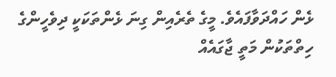ޅެން ހައްދަވާފައެވެ. މީގެ ތެރެއިން ގިނަ ޅެންތަކަކީ ދިވެހީންގެ ހިތްތަކުން މަތީ ޖާގައެއް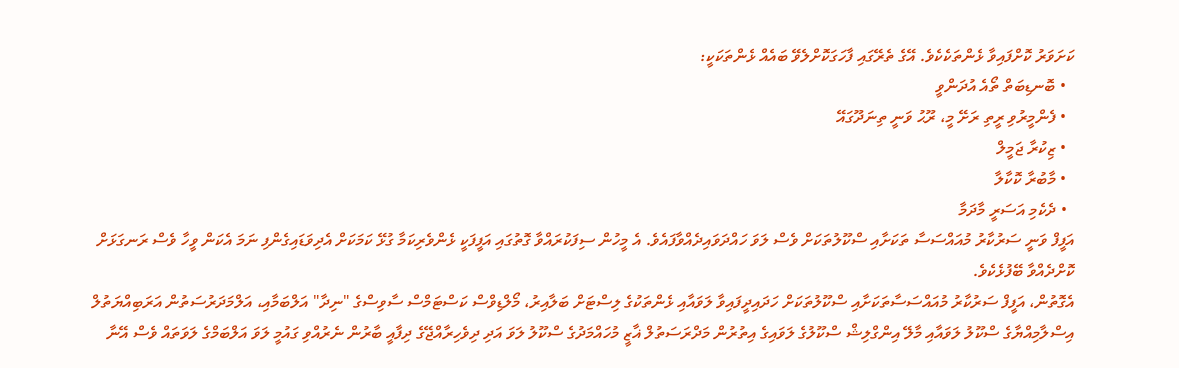ކަށަވަރު ކޮށްފައިވާ ޅެންތަކެކެވެ. އޭގެ ތެރޭގައި ފާހަގަކޮށްލެވޭ ބައެއް ޅެންތަކަކީ:
  • ބޮނޑިބަތް ތޯއެ އުދަންވީ
  • ފެންމީރުވި ރީތި ރަށޭ މީ، ރޫޙު ވަނީ ތިނަދޫގައޭ
  • ޒިކުރާ ޖަމީލް
  • މާބުރާ ކޮކާލާ
  • ދެކެމި އަސަރީ މާދަމާ
އަފީފް ވަނީ ސަރުކާރު މުއައްސަސާ ތަކަށާއި ސްކޫލުތަކަށް ވެސް ލަވަ ހައްދަވައިދެއްވާފައެވެ. އެ މީހުން ސިފަކުރައްވާ ގޮތުގައި އަފީފަކީ ޅެންވެރިކަމާ ގުޅޭ ކަމަކަށް އެދިވަޑައިގެންފި ނަމަ އެކަން ވީހާ ވެސް ރަނގަޅަށް ކޮށްދެއްވާ ބޭފުޅެކެވެ.
އެގޮތުން، އަފީފް ސަރުކާރު މުއައްސަސާތަކަށާއި ސްކޫލުތަކަށް ހަދައިދީފައިވާ ލަވައާއި ޅެންތަކުގެ ލިސްޓަށް ބަލާއިރު، މޯލްޑިވްސް ކަސްޓަމްސް ސާވިސްގެ "ނިދާ" އަލްބަމާއި، އަލްމަދަރުސަތުން އަރަބިއްޔަތުލް އިސްލާމިއްޔާގެ ސްކޫލު ލަވައާއި މާލޭ އިންގްލިޝް ސްކޫލުގެ ލަވައިގެ އިތުރުން މަދްރަސަތުލް ޣާޒީ މުހައްމަދުގެ ސްކޫލު ލަވަ އަދި ދިވެހިރާއްޖޭގެ ދިފާއީ ބާރުން ނެރުއްވި ގައުމީ ލަވަ އަލްބަމްގެ ލަވަތައް ވެސް އޭނާ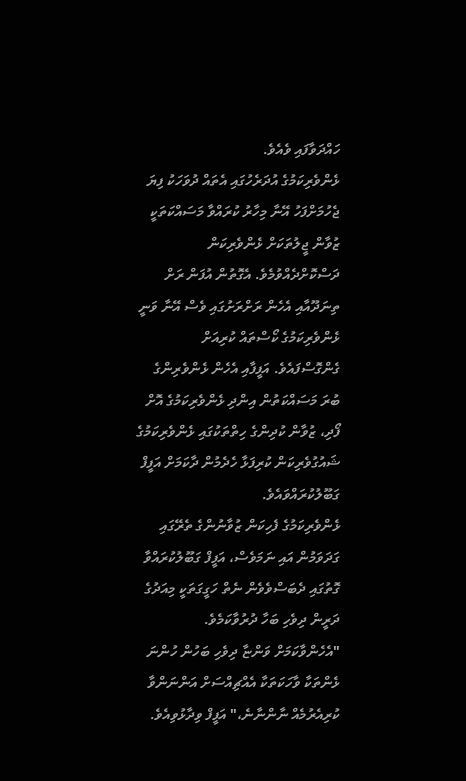ހައްދަވާފައި ވެއެވެ.
ޅެންވެރިކަމުގެ އުދަރެހުގައި އެތައް ދުވަހަކު ފިޔަ ޖެހުމަށްފަހު އޭނާ މިހާރު ކުރައްވާ މަސައްކަތަކީ ޒުވާން ޖީލުތަކަށް ޅެންވެރިކަން ދަސްކޮށްދެއްވުމެވެ. އެގޮތުން އުފަން ރަށް ތިނަދޫއާއި އެހެން ރަށްރަށުގައި ވެސް އޭނާ ވަނީ ޅެންވެރިކަމުގެ ކޯސްތައް ކުރިއަށް ގެންގޮސްފައެވެ. އަފީފާއި އެހެން ޅެންވެރިންގެ ބުރަ މަސައްކަތުން އިންދި ޅެންވެރިކަމުގެ އޮށް ފޯދި، ޒުވާން ކުދިންގެ ހިތްތަކުގައި ޅެންވެރިކަމުގެ ޝައުގުވެރިކަން ކުރިފަޅާ ހެދެމުން ދާކަމަށް އަފީފް ގަބޫލުކުރައްވައެވެ.
ޅެންވެރިކަމުގެ ފެހިކަން ޒުވާނުންގެ ތެރޭގައި ގަދަވަމުން އައި ނަމަވެސް، އަފީފް ގަބޫލުކުރައްވާ ގޮތުގައި ދެބަސްވެވެން ނެތް ހަގީގަތަކީ މިއަދުގެ ދަރީން ދިވެހި ބަހާ ދުރުވާކަމެވެ.
"އެހެންވާކަމަށް ވަންޏާ ދިވެހި ބަހުން ހުންނަ ޅެންތަކާ ވާހަކަތަކާ އެއްޗިއްސަށް އަންނަންވާ ކުރިއެރުމެއް ނާންނާނެ،" އަފީފް ވިދާޅުވިއެވެ.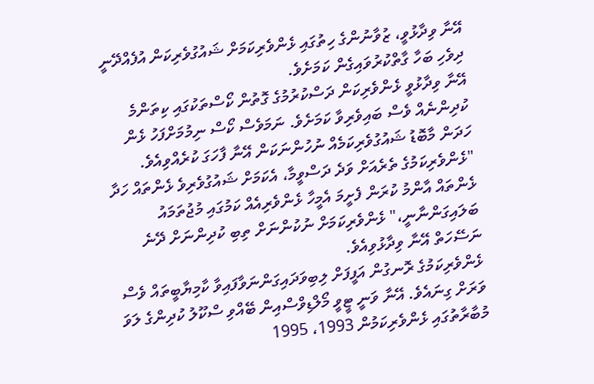އޭނާ ވިދާޅުވީ، ޒުވާނުންގެ ހިތުގައި ޅެންވެރިކަމަށް ޝައުގުވެރިކަން އުފެއްދޭނީ ދިވެހި ބަހާ ގާތްކުރުވައިގެން ކަމަށެވެ.
އޭނާ ވިދާޅުވީ ޅެންވެރިކަން ދަސްކުރުމުގެ ގޮތުން ކޯސްތަކުގައި ކިތަންމެ ކުދިންނެއް ވެސް ބައިވެރިވާ ކަމަށެވެ. ނަމަވެސް ކޯސް ނިމުމަށްފަހު ޅެން ހަދަން މާބޮޑު ޝައުގުވެރިކަމެއް ނުހުންނަކަން އޭނާ ފާހަގަ ކުރެއްވިއެވެ.
"ޅެންވެރިކަމުގެ ތެރެއަށް ވަދެ ދަސްވީމާ، އެކަމަށް ޝައުގުވެރިވެ ޅެންތައް ހަދާ ޅެންތައް އާންމު ކުރަން ފެށީމަ އެމީހާ ޅެންވެރިއެއް ކަމުގައި މުޖުތަމައު ބަލައިގަންނާނީ،" ޅެންވެރިކަމަށް ނުކުންނަށް ތިބި ކުދިންނަށް ދޭނެ ނަސޭހަތް އޭނާ ވިދާޅުވިއެވެ.
ޅެންވެރިކަމުގެ ރޮނގުން އަފީފަށް ލިބިވަދައިގަންނަވާފައިވާ ކާމިޔާބީތައް ވެސް ވަރަށް ގިނައެވެ. އޭނާ ވަނީ ޓީވީ މޯލްޑިވްސްއިން ބޭއްވި ސްކޫލު ކުދިންގެ ލަވަ މުބާރާތުގައި ޅެންވެރިކަމުން 1993، 1995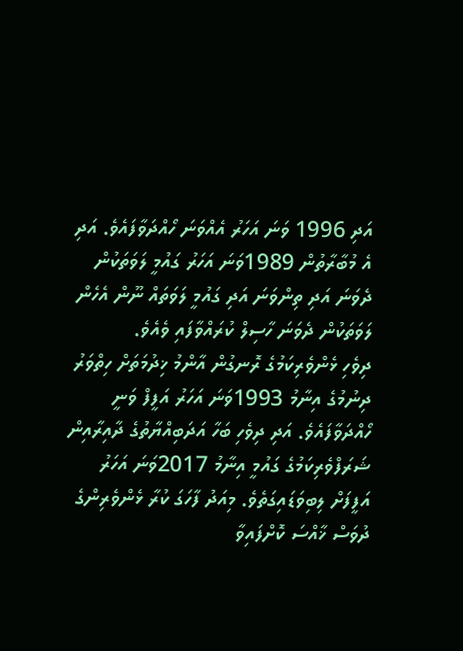އަދި 1996 ވަނަ އަހަރު އެއްވަނަ ހޯއްދަވާފައެވެ. އަދި އެ މުބާރާތުން 1989ވަނަ އަހަރު ގައުމީ ލަވަތަކުން ދެވަނަ އަދި ތިންވަނަ އަދި ގައުމީ ލަވަތައް ނޫން އެހެން ލަވަތަކުން ދެވަނަ ހާސިލް ކުރައްވާފައި ވެއެވެ.
ދިވެހި ޅެންވެރިކަމުގެ ރޮނގުން އާންމު ޚިދުމަތަށް ހިތްވަރު ދިނުމުގެ އިނާމު 1993ވަނަ އަހަރު އަފީފް ވަނީ ހޯއްދަވާފައެވެ. އަދި ދިވެހި ބަހާ އަދަބިއްޔާތުގެ ދާއިރާއިން ޝަރަފްވެރިކަމުގެ ގައުމީ އިނާމު 2017ވަނަ އަހަރު އަފީފަށް ލިބިވަޑައިގަތެވެ. މިއަދު ފާހަގަ ކުރާ ޅެންވެރިންގެ ދުވަސް ޚާއްސަ ކޮށްފައިވާ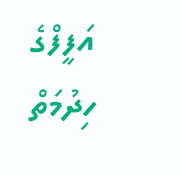އަފީފްގެ ހިދުމަތް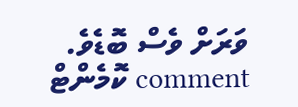ވަރަށް ވެސް ބޮޑެވެ.
comment ކޮމެންޓް